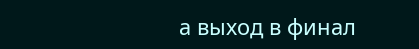а выход в финал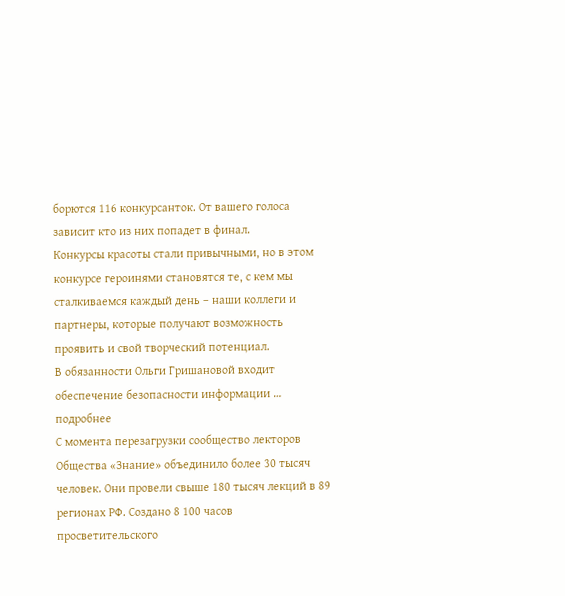борются 116 конкурсанток. От вашего голоса зависит кто из них попадет в финал.
Конкурсы красоты стали привычными, но в этом конкурсе героинями становятся те, с кем мы сталкиваемся каждый день – наши коллеги и партнеры, которые получают возможность проявить и свой творческий потенциал.
В обязанности Ольги Гришановой входит обеспечение безопасности информации …
подробнее
С момента перезагрузки сообщество лекторов Общества «Знание» объединило более 30 тысяч человек. Они провели свыше 180 тысяч лекций в 89 регионах РФ. Создано 8 100 часов просветительского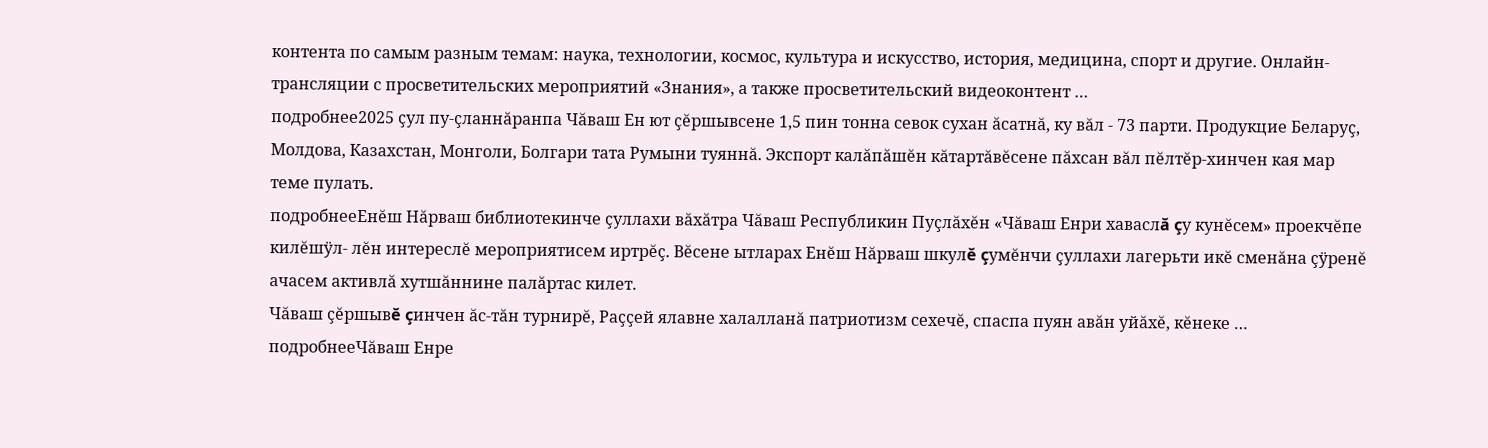контента по самым разным темам: наука, технологии, космос, культура и искусство, история, медицина, спорт и другие. Онлайн-трансляции с просветительских мероприятий «Знания», а также просветительский видеоконтент …
подробнее2025 çул пу-çланнăранпа Чăваш Ен ют çĕршывсене 1,5 пин тонна севок сухан ăсатнă, ку вăл - 73 парти. Продукцие Беларуç, Молдова, Казахстан, Монголи, Болгари тата Румыни туяннă. Экспорт калăпăшĕн кăтартăвĕсене пăхсан вăл пĕлтĕр-хинчен кая мар теме пулать.
подробнееЕнĕш Нăрваш библиотекинче çуллахи вăхăтра Чăваш Республикин Пуçлăхĕн «Чăваш Енри хаваслă çу кунĕсем» проекчĕпе килĕшÿл- лĕн интереслĕ мероприятисем иртрĕç. Вĕсене ытларах Енĕш Нăрваш шкулĕ çумĕнчи çуллахи лагерьти икĕ сменăна çÿренĕ ачасем активлă хутшăннине палăртас килет.
Чăваш çĕршывĕ çинчен ăс-тăн турнирĕ, Раççей ялавне халалланă патриотизм сехечĕ, спаспа пуян авăн уйăхĕ, кĕнеке …
подробнееЧăваш Енре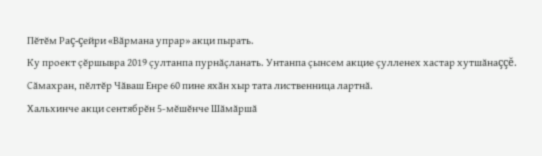Пĕтĕм Раç-çейри «Вăрмана упрар» акци пырать.
Ку проект çĕршывра 2019 çултанпа пурнăçланать. Унтанпа çынсем акцие çулленех хастар хутшăнаççĕ. Сăмахран, пĕлтĕр Чăваш Енре 60 пине яхăн хыр тата лиственница лартнă.
Хальхинче акци сентябрĕн 5-мĕшĕнче Шăмăршă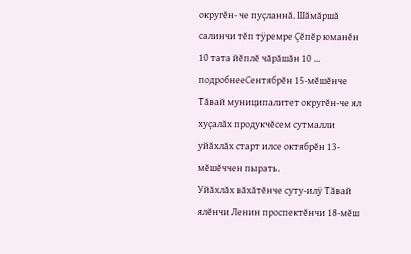округĕн- че пуçланнă. Шăмăршă салинчи тĕп тÿремре Çĕпĕр юманĕн 10 тата йĕплĕ чăрăшăн 10 …
подробнееСентябрĕн 15-мĕшĕнче Тăвай муниципалитет округĕн-че ял хуçалăх продукчĕсем сутмалли уйăхлăх старт илсе октябрĕн 13-мĕшĕччен пырать.
Уйăхлăх вăхăтĕнче суту-илÿ Тăвай ялĕнчи Ленин проспектĕнчи 18-мĕш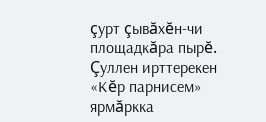çурт çывăхĕн-чи площадкăра пырĕ.
Çуллен ирттерекен «Кĕр парнисем» ярмăркка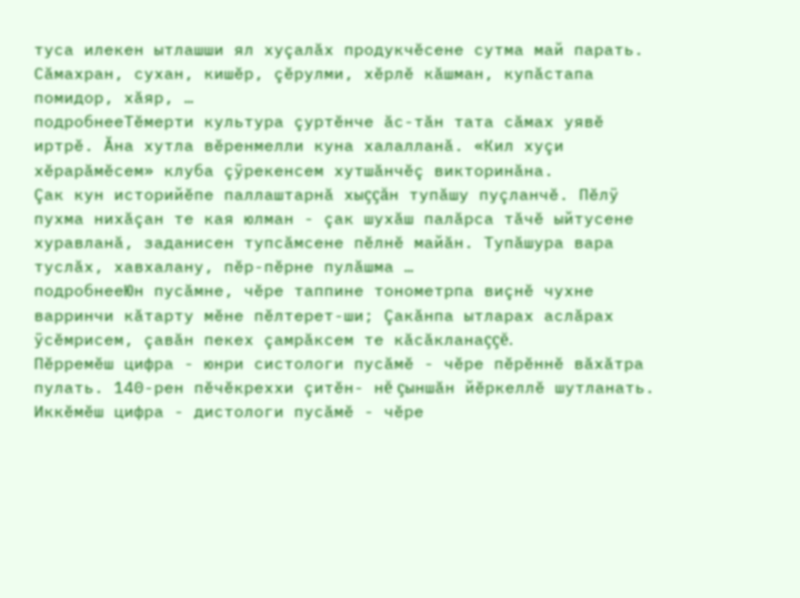туса илекен ытлашши ял хуçалăх продукчĕсене сутма май парать. Сăмахран, сухан, кишĕр, çĕрулми, хĕрлĕ кăшман, купăстапа помидор, хăяр, …
подробнееТĕмерти культура çуртĕнче ăс-тăн тата сăмах уявĕ иртрĕ. Ăна хутла вĕренмелли куна халалланă. «Кил хуçи хĕрарăмĕсем» клуба çÿрекенсем хутшăнчĕç викторинăна.
Çак кун историйĕпе паллаштарнă хыççăн тупăшу пуçланчĕ. Пĕлÿ пухма нихăçан те кая юлман - çак шухăш палăрса тăчĕ ыйтусене хуравланă, заданисен тупсăмсене пĕлнĕ майăн. Тупăшура вара туслăх, хавхалану, пĕр-пĕрне пулăшма …
подробнееЮн пусăмне, чĕре таппине тонометрпа виçнĕ чухне варринчи кăтарту мĕне пĕлтерет-ши; Çакăнпа ытларах аслăрах ÿсĕмрисем, çавăн пекех çамрăксем те кăсăкланаççĕ.
Пĕрремĕш цифра - юнри систологи пусăмĕ - чĕре пĕрĕннĕ вăхăтра пулать. 140-рен пĕчĕкреххи çитĕн- нĕ çыншăн йĕркеллĕ шутланать.
Иккĕмĕш цифра - дистологи пусăмĕ - чĕре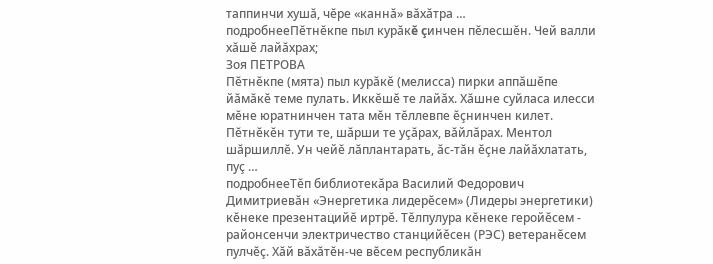таппинчи хушă, чĕре «каннă» вăхăтра …
подробнееПĕтнĕкпе пыл курăкĕ çинчен пĕлесшĕн. Чей валли хăшĕ лайăхрах;
Зоя ПЕТРОВА
Пĕтнĕкпе (мята) пыл курăкĕ (мелисса) пирки аппăшĕпе йăмăкĕ теме пулать. Иккĕшĕ те лайăх. Хăшне суйласа илесси мĕне юратнинчен тата мĕн тĕллевпе ĕçнинчен килет.
Пĕтнĕкĕн тути те, шăрши те уçăрах, вăйлăрах. Ментол шăршиллĕ. Ун чейĕ лăплантарать, ăс-тăн ĕçне лайăхлатать, пуç …
подробнееТĕп библиотекăра Василий Федорович Димитриевăн «Энергетика лидерĕсем» (Лидеры энергетики) кĕнеке презентацийĕ иртрĕ. Тĕлпулура кĕнеке геройĕсем - районсенчи электричество станцийĕсен (РЭС) ветеранĕсем пулчĕç. Хăй вăхăтĕн-че вĕсем республикăн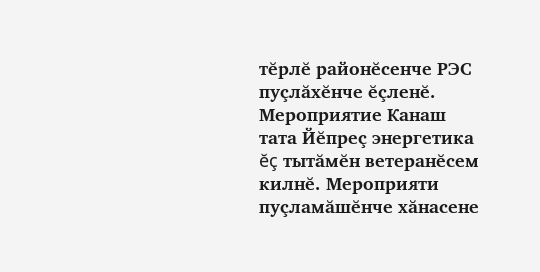тĕрлĕ районĕсенче РЭС пуçлăхĕнче ĕçленĕ.
Мероприятие Канаш тата Йĕпреç энергетика ĕç тытăмĕн ветеранĕсем килнĕ. Мероприяти пуçламăшĕнче хăнасене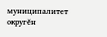муниципалитет округĕн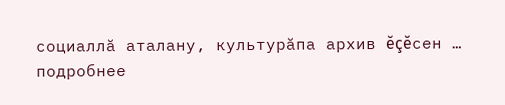социаллă аталану, культурăпа архив ĕçĕсен …
подробнее